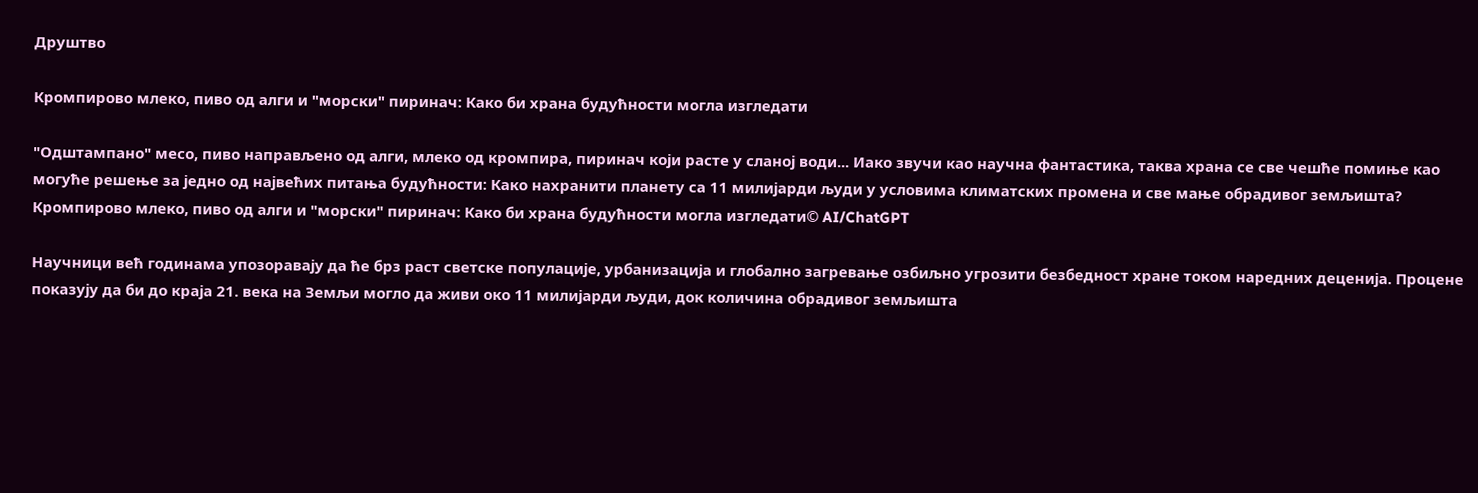Друштво

Кромпирово млеко, пиво од алги и "морски" пиринач: Како би храна будућности могла изгледати

"Одштампано" месо, пиво направљено од алги, млеко од кромпира, пиринач који расте у сланој води... Иако звучи као научна фантастика, таква храна се све чешће помиње као могуће решење за једно од највећих питања будућности: Како нахранити планету са 11 милијарди људи у условима климатских промена и све мање обрадивог земљишта?
Кромпирово млеко, пиво од алги и "морски" пиринач: Како би храна будућности могла изгледати© AI/ChatGPT

Научници већ годинама упозоравају да ће брз раст светске популације, урбанизација и глобално загревање озбиљно угрозити безбедност хране током наредних деценија. Процене показују да би до краја 21. века на Земљи могло да живи око 11 милијарди људи, док количина обрадивог земљишта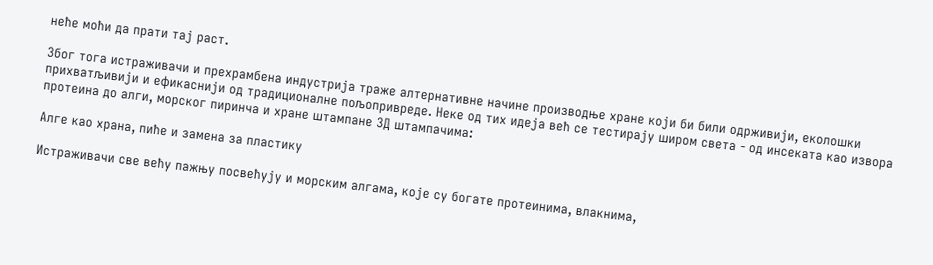неће моћи да прати тај раст.

Због тога истраживачи и прехрамбена индустрија траже алтернативне начине производње хране који би били одрживији, еколошки прихватљивији и ефикаснији од традиционалне пољопривреде. Неке од тих идеја већ се тестирају широм света - од инсеката као извора протеина до алги, морског пиринча и хране штампане 3Д штампачима:

Алге као храна, пиће и замена за пластику

Истраживачи све већу пажњу посвећују и морским алгама, које су богате протеинима, влакнима,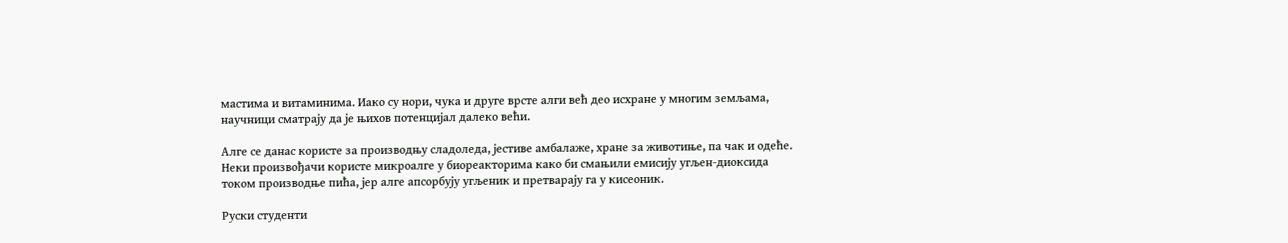мастима и витаминима. Иако су нори, чука и друге врсте алги већ део исхране у многим земљама, научници сматрају да је њихов потенцијал далеко већи.

Алге се данас користе за производњу сладоледа, јестиве амбалаже, хране за животиње, па чак и одеће. Неки произвођачи користе микроалге у биореакторима како би смањили емисију угљен-диоксида током производње пића, јер алге апсорбују угљеник и претварају га у кисеоник.

Руски студенти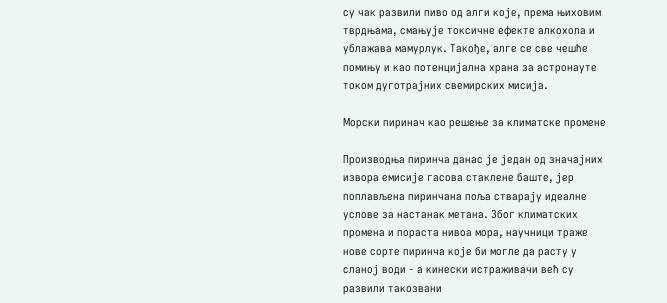су чак развили пиво од алги које, према њиховим тврдњама, смањује токсичне ефекте алкохола и ублажава мамурлук. Такође, алге се све чешће помињу и као потенцијална храна за астронауте током дуготрајних свемирских мисија.

Морски пиринач као решење за климатске промене

Производња пиринча данас је један од значајних извора емисије гасова стаклене баште, јер поплављена пиринчана поља стварају идеалне услове за настанак метана. Због климатских промена и пораста нивоа мора, научници траже нове сорте пиринча које би могле да расту у сланој води - а кинески истраживачи већ су развили такозвани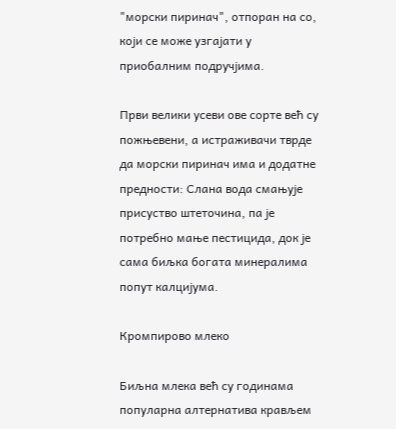"морски пиринач", отпоран на со, који се може узгајати у приобалним подручјима.

Први велики усеви ове сорте већ су пожњевени, а истраживачи тврде да морски пиринач има и додатне предности: Слана вода смањује присуство штеточина, па је потребно мање пестицида, док је сама биљка богата минералима попут калцијума.

Кромпирово млеко

Биљна млека већ су годинама популарна алтернатива крављем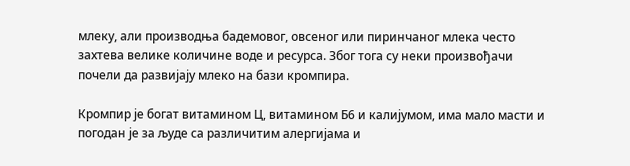млеку, али производња бадемовог, овсеног или пиринчаног млека често захтева велике количине воде и ресурса. Због тога су неки произвођачи почели да развијају млеко на бази кромпира.

Кромпир је богат витамином Ц, витамином Б6 и калијумом, има мало масти и погодан је за људе са различитим алергијама и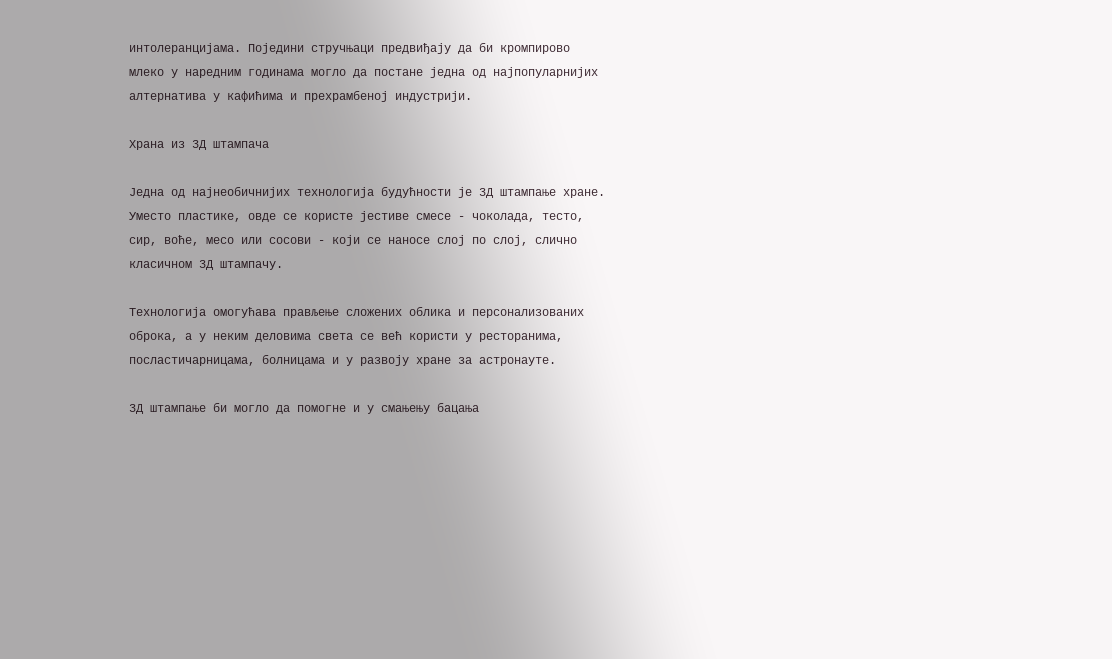интолеранцијама. Поједини стручњаци предвиђају да би кромпирово млеко у наредним годинама могло да постане једна од најпопуларнијих алтернатива у кафићима и прехрамбеној индустрији.

Храна из 3Д штампача

Једна од најнеобичнијих технологија будућности је 3Д штампање хране. Уместо пластике, овде се користе јестиве смесе - чоколада, тесто, сир, воће, месо или сосови - који се наносе слој по слој, слично класичном 3Д штампачу.

Технологија омогућава прављење сложених облика и персонализованих оброка, а у неким деловима света се већ користи у ресторанима, посластичарницама, болницама и у развоју хране за астронауте.

3Д штампање би могло да помогне и у смањењу бацања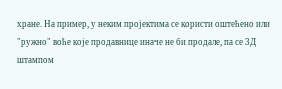хране. На пример, у неким пројектима се користи оштећено или "ружно" воће које продавнице иначе не би продале, па се 3Д штампом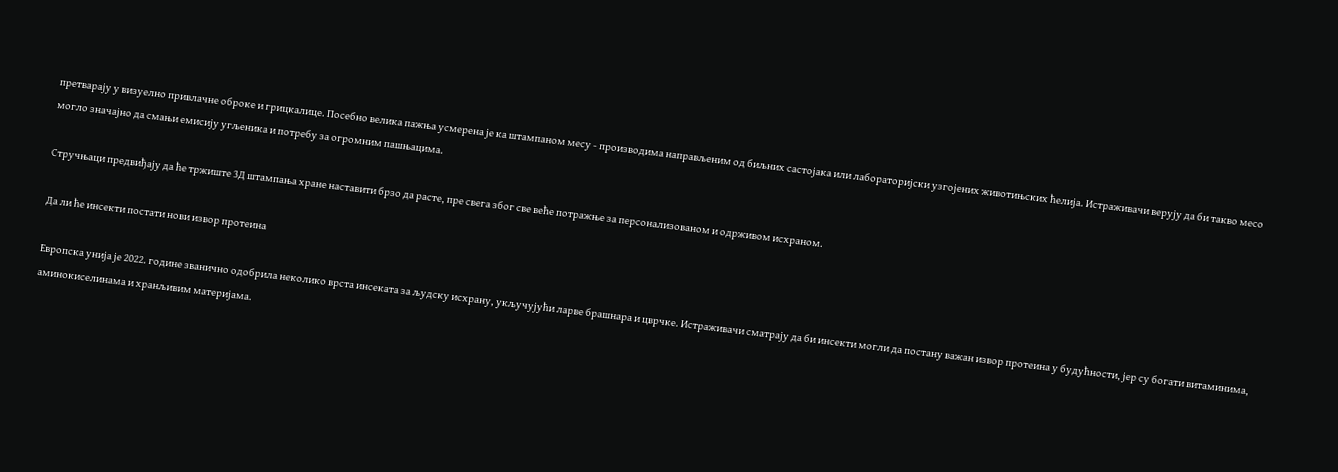претварају у визуелно привлачне оброке и грицкалице. Посебно велика пажња усмерена је ка штампаном месу - производима направљеним од биљних састојака или лабораторијски узгојених животињских ћелија. Истраживачи верују да би такво месо могло значајно да смањи емисију угљеника и потребу за огромним пашњацима.

Стручњаци предвиђају да ће тржиште 3Д штампања хране наставити брзо да расте, пре свега због све веће потражње за персонализованом и одрживом исхраном.

Да ли ће инсекти постати нови извор протеина

Европска унија је 2022. године званично одобрила неколико врста инсеката за људску исхрану, укључујући ларве брашнара и цврчке. Истраживачи сматрају да би инсекти могли да постану важан извор протеина у будућности, јер су богати витаминима, аминокиселинама и хранљивим материјама.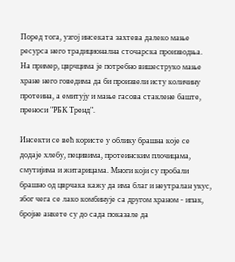Поред тога, узгој инсеката захтева далеко мање ресурса него традиционална сточарска производња. На пример, цврчцима је потребно вишеструко мање хране него говедима да би произвели исту количину протеина, а емитују и мање гасова стаклене баште, преноси "РБК Тренд".

Инсекти се већ користе у облику брашна које се додаје хлебу, пецивима, протеинским плочицама, смутијима и житарицама. Многи који су пробали брашно од цврчака кажу да има благ и неутралан укус, због чега се лако комбинује са другом храном - ипак, бројне анкете су до сада показале да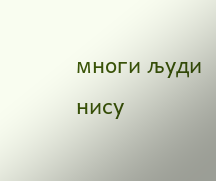многи људи нису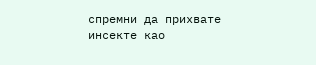спремни да прихвате инсекте као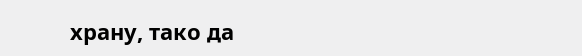храну, тако да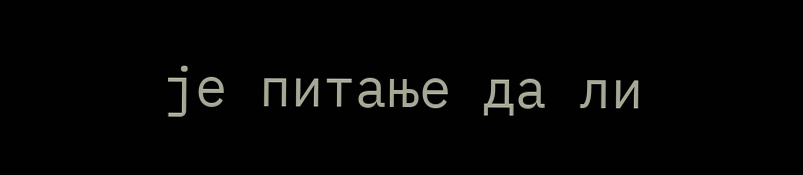је питање да ли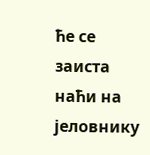ће се заиста наћи на јеловнику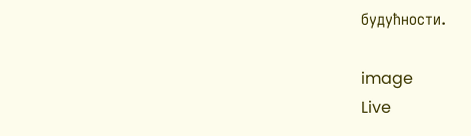будућности.

image
Live